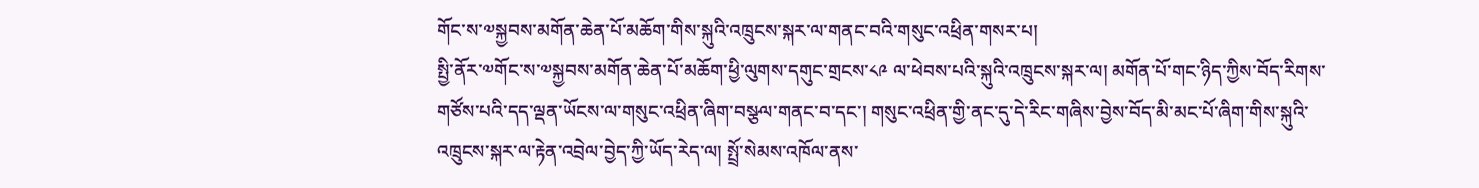གོང་ས་༧སྐྱབས་མགོན་ཆེན་པོ་མཆོག་གིས་སྐུའི་འཁྲུངས་སྐར་ལ་གནང་བའི་གསུང་འཕྲིན་གསར་པ།
སྤྱི་ནོར་༧གོང་ས་༧སྐྱབས་མགོན་ཆེན་པོ་མཆོག་ཕྱི་ལུགས་དགུང་གྲངས་༨༩ ལ་ཕེབས་པའི་སྐུའི་འཁྲུངས་སྐར་ལ། མགོན་པོ་གང་ཉིད་ཀྱིས་བོད་རིགས་གཙོས་པའི་དད་ལྡན་ཡོངས་ལ་གསུང་འཕྲིན་ཞིག་བསྩལ་གནང་བ་དང་། གསུང་འཕྲིན་གྱི་ནང་དུ་དེ་རིང་གཞིས་བྱེས་བོད་མི་མང་པོ་ཞིག་གིས་སྐུའི་འཁྲུངས་སྐར་ལ་རྟེན་འབྲེལ་བྱེད་ཀྱི་ཡོད་རེད་ལ། སྤྲོ་སེམས་འཁོལ་ནས་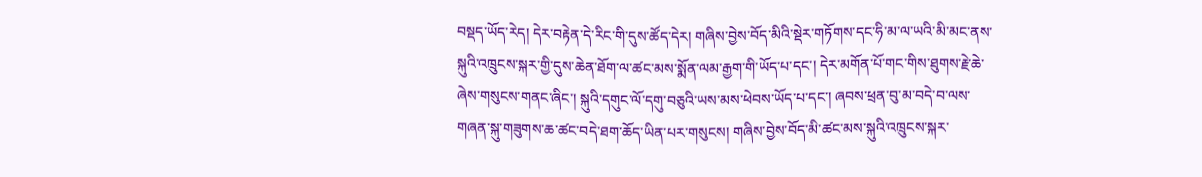བསྡད་ཡོད་རེད། དེར་བརྟེན་དེ་རིང་གི་དུས་ཚོད་དེར། གཞིས་བྱེས་བོད་མིའི་སྡེར་གཏོགས་དང་ཧི་མ་ལ་ཡའི་མི་མང་ནས་སྐུའི་འཁྲུངས་སྐར་གྱི་དུས་ཆེན་ཐོག་ལ་ཚང་མས་སྨོན་ལམ་རྒྱག་གི་ཡོད་པ་དང་། དེར་མགོན་པོ་གང་གིས་ཐུགས་རྗེ་ཆེ་ཞེས་གསུངས་གནང་ཞིང་། སྐུའི་དགུང་ལོ་དགུ་བཅུའི་ཡས་མས་ཕེབས་ཡོད་པ་དང་། ཞབས་ཕྲན་བུ་མ་བདེ་བ་ལས་གཞན་སྐུ་གཟུགས་ཆ་ཚང་བདེ་ཐག་ཆོད་ཡིན་པར་གསུངས། གཞིས་བྱེས་བོད་མི་ཚང་མས་སྐུའི་འཁྲུངས་སྐར་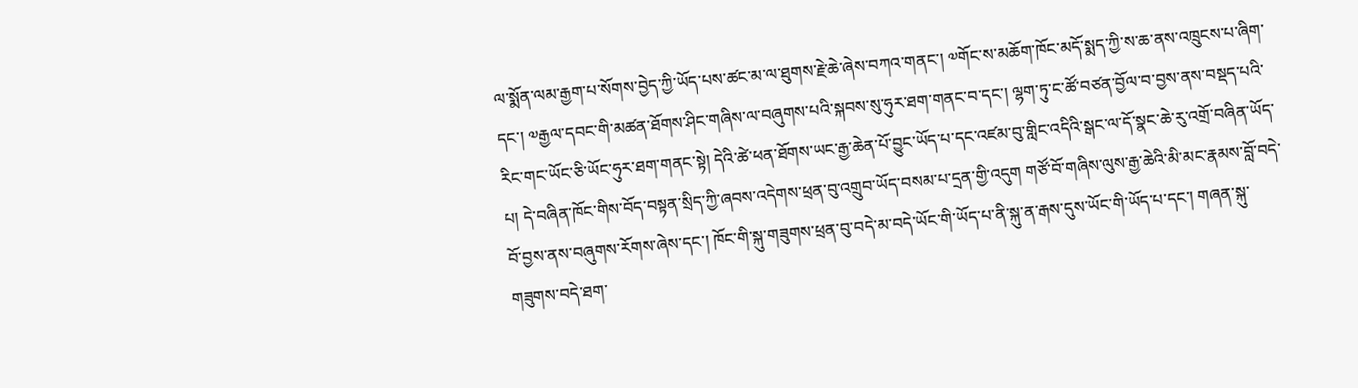ལ་སྨོན་ལམ་རྒྱག་པ་སོགས་བྱེད་ཀྱི་ཡོད་པས་ཚང་མ་ལ་ཐུགས་རྗེ་ཆེ་ཞེས་བཀའ་གནང་། ༧གོང་ས་མཆོག་ཁོང་མདོ་སྨད་ཀྱི་ས་ཆ་ནས་འཁྲུངས་པ་ཞིག་དང་། ༧རྒྱལ་དབང་གི་མཚན་ཐོགས་ཤིང་གཞིས་ལ་བཞུགས་པའི་སྐབས་སུ་ཧུར་ཐག་གནང་བ་དང་། ལྷག་ཏུ་ང་ཚོ་བཙན་བྱོལ་བ་བྱས་ནས་བསྡད་པའི་རིང་གང་ཡོང་ཅི་ཡོང་ཧུར་ཐག་གནང་སྟེ། དེའི་ཚེ་ཕན་ཐོགས་ཡང་རྒྱ་ཆེན་པོ་བྱུང་ཡོད་པ་དང་འཛམ་བུ་གླིང་འདིའི་སྒང་ལ་དོ་སྣང་ཆེ་རུ་འགྲོ་བཞིན་ཡོད་པ། དེ་བཞིན་ཁོང་གིས་བོད་བསྟན་སྲིད་ཀྱི་ཞབས་འདེགས་ཕྲན་བུ་འགྲུབ་ཡོད་བསམ་པ་དྲན་གྱི་འདུག གཙོ་བོ་གཞིས་ལུས་རྒྱ་ཆེའི་མི་མང་རྣམས་བློ་བདེ་བོ་བྱས་ནས་བཞུགས་རོགས་ཞེས་དང་། ཁོང་གི་སྐུ་གཟུགས་ཕྲན་བུ་བདེ་མ་བདེ་ཡོང་གི་ཡོད་པ་ནི་སྐུ་ན་རྒས་དུས་ཡོང་གི་ཡོད་པ་དང་། གཞན་སྐུ་གཟུགས་བདེ་ཐག་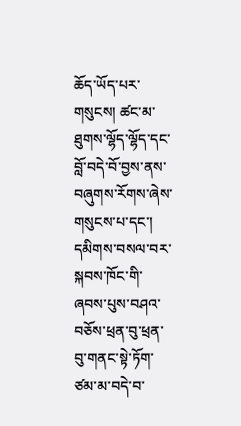ཆོད་ཡོད་པར་གསུངས། ཚང་མ་ཐུགས་ལྷོད་ལྷོད་དང་བློ་བདེ་བོ་བྱས་ནས་བཞུགས་རོགས་ཞེས་གསུངས་པ་དང་། དམིགས་བསལ་བར་སྐབས་ཁོང་གི་ཞབས་པུས་བཤའ་བཅོས་ཕྲན་བུ་ཕྲན་བུ་གནང་སྟེ་ཏོག་ཙམ་མ་བདེ་བ་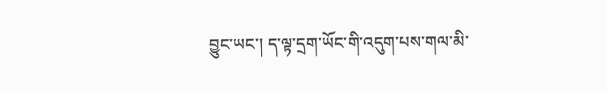བྱུང་ཡང་། ད་ལྟ་དྲག་ཡོང་གི་འདུག་པས་གལ་མི་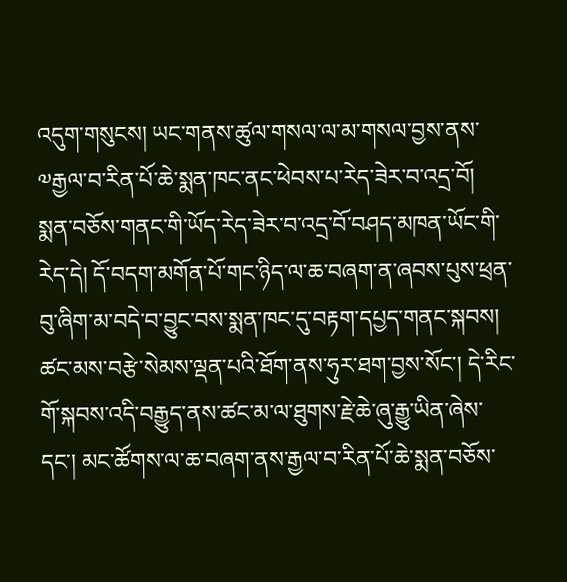འདུག་གསུངས། ཡང་གནས་ཚུལ་གསལ་ལ་མ་གསལ་བྱས་ནས་༧རྒྱལ་བ་རིན་པོ་ཆེ་སྨན་ཁང་ནང་ཕེབས་པ་རེད་ཟེར་བ་འདྲ་བོ། སྨན་བཅོས་གནང་གི་ཡོད་རེད་ཟེར་བ་འདྲ་བོ་བཤད་མཁན་ཡོང་གི་རེད་དེ། དོ་བདག་མགོན་པོ་གང་ཉིད་ལ་ཆ་བཞག་ན་ཞབས་པུས་ཕྲན་བུ་ཞིག་མ་བདེ་བ་བྱུང་བས་སྨན་ཁང་དུ་བརྟག་དཔྱད་གནང་སྐབས། ཚང་མས་བརྩེ་སེམས་ལྡན་པའི་ཐོག་ནས་ཧུར་ཐག་བྱས་སོང་། དེ་རིང་གོ་སྐབས་འདི་བརྒྱུད་ནས་ཚང་མ་ལ་ཐུགས་རྗེ་ཆེ་ཞུ་རྒྱུ་ཡིན་ཞེས་དང་། མང་ཚོགས་ལ་ཆ་བཞག་ནས་རྒྱལ་བ་རིན་པོ་ཆེ་སྨན་བཅོས་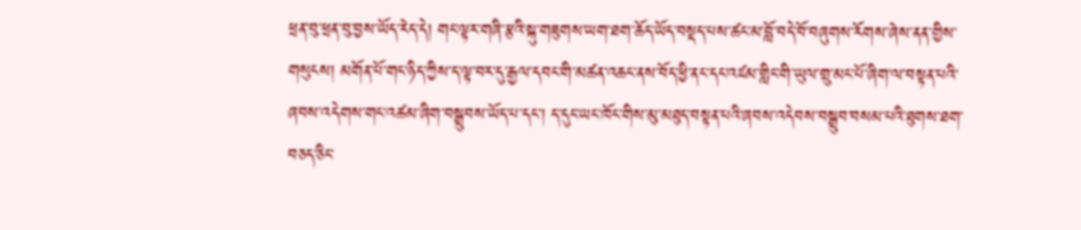ཕྲན་བུ་ཕྲན་བུ་བྱས་ཡོད་རེད་དེ། གང་ལྟར་གཞི་རྩའི་སྐུ་གཟུགས་ཡག་ཐག་ཆོད་ཡོད་བསྡད་པས་ཚང་མ་བློ་བདེ་བོ་བཞུགས་རོགས་ཞེས་ནན་གྱིས་གསུངས། མགོན་པོ་གང་ཉིད་ཀྱིས་ད་ལྟ་བར་དུ་རྒྱལ་དབང་གི་མཚན་འཆང་ནས་བོད་ཕྱི་ནང་དང་འཛམ་གླིང་གི་ཡུལ་གྲུ་མང་པོ་ཞིག་ལ་བསྟན་པའི་ཞབས་འདེགས་གང་འཚམ་ཞིག་བསྒྲུབས་ཡོད་པ་དང་། ད་དུང་ཡང་ཁོང་གིས་མུ་མཐུད་བསྟན་པའི་ཞབས་འདེབས་བསྒྲུབ་བསམ་པའི་ཐུགས་ཐག་བཅད་ཅིང་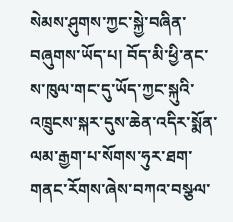སེམས་ཤུགས་ཀྱང་སྐྱེ་བཞིན་བཞུགས་ཡོད་པ། བོད་མི་ཕྱི་ནང་ས་ཁུལ་གང་དུ་ཡོད་ཀྱང་སྐུའི་འཁྲུངས་སྐར་དུས་ཆེན་འདིར་སྨོན་ལམ་རྒྱག་པ་སོགས་ཧུར་ཐག་གནང་རོགས་ཞེས་བཀའ་བསྩལ་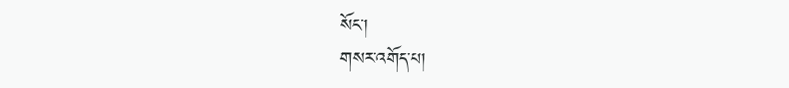སོང་།
གསར་འགོད་པ།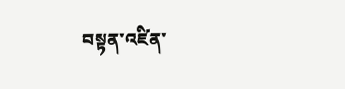བསྟན་འཛིན་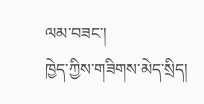ལམ་བཟང་།
ཁྱེད་ཀྱིས་གཟིགས་མེད་སྲིད།